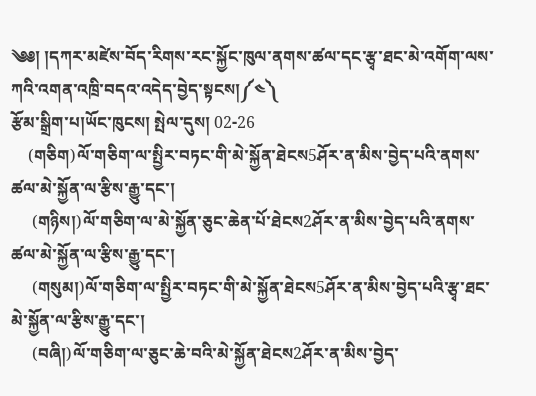༄༅། །དཀར་མཛེས་བོད་རིགས་རང་སྐྱོང་ཁུལ་ནགས་ཚལ་དང་རྩྭ་ཐང་མེ་འགོག་ལས་ཀའི་འགན་འཁྲི་བདའ་འདེད་བྱེད་སྟངས།༼༤༽
རྩོམ་སྒྲིག་པ།ཡོང་ཁུངས། སྤེལ་དུས། 02-26
    (གཅིག)ལོ་གཅིག་ལ་སྤྱིར་བཏང་གི་མེ་སྐྱོན་ཐེངས5ཤོར་ན་མིས་བྱེད་པའི་ནགས་ཚལ་མེ་སྐྱོན་ལ་རྩིས་རྒྱུ་དང་།
     (གཉིས།)ལོ་གཅིག་ལ་མེ་སྐྱོན་ཅུང་ཆེན་པོ་ཐེངས2ཤོར་ན་མིས་བྱེད་པའི་ནགས་ཚལ་མེ་སྐྱོན་ལ་རྩིས་རྒྱུ་དང་།
     (གསུམ།)ལོ་གཅིག་ལ་སྤྱིར་བཏང་གི་མེ་སྐྱོན་ཐེངས5ཤོར་ན་མིས་བྱེད་པའི་རྩྭ་ཐང་མེ་སྐྱོན་ལ་རྩིས་རྒྱུ་དང་།
     (བཞི།)ལོ་གཅིག་ལ་ཅུང་ཆེ་བའི་མེ་སྐྱོན་ཐེངས2ཤོར་ན་མིས་བྱེད་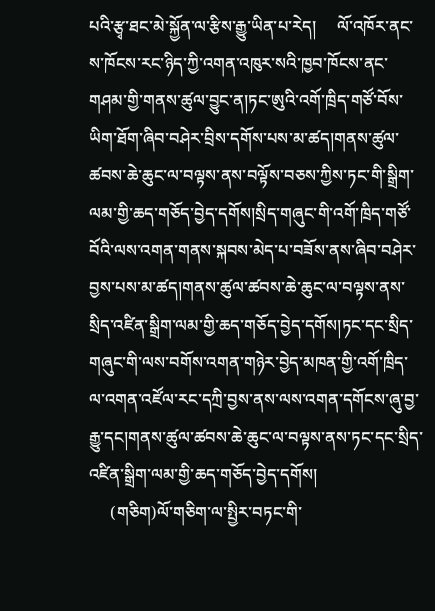པའི་རྩྭ་ཐང་མེ་སྐྱོན་ལ་རྩིས་རྒྱུ་ཡིན་པ་རེད།     ལོ་འཁོར་ནང་ས་ཁོངས་རང་ཉིད་ཀྱི་འགན་འཁུར་སའི་ཁྱབ་ཁོངས་ནང་གཤམ་གྱི་གནས་ཚུལ་བྱུང་ན།ཏང་ཨུའི་འགོ་ཁྲིད་གཙོ་བོས་ཡིག་ཐོག་ཞིབ་བཤེར་བྲིས་དགོས་པས་མ་ཚད།གནས་ཚུལ་ཚབས་ཆེ་ཆུང་ལ་བལྟས་ནས་བལྟོས་བཅས་ཀྱིས་ཏང་གི་སྒྲིག་ལམ་གྱི་ཆད་གཅོད་བྱེད་དགོས།སྲིད་གཞུང་གི་འགོ་ཁྲིད་གཙོ་བོའི་ལས་འགན་གནས་སྐབས་མེད་པ་བཟོས་ནས་ཞིབ་བཤེར་བྱས་པས་མ་ཚད།གནས་ཚུལ་ཚབས་ཆེ་ཆུང་ལ་བལྟས་ནས་སྲིད་འཛིན་སྒྲིག་ལམ་གྱི་ཆད་གཅོད་བྱེད་དགོས།ཏང་དང་སྲིད་གཞུང་གི་ལས་བགོས་འགན་གཉེར་བྱེད་མཁན་གྱི་འགོ་ཁྲིད་ལ་འགན་འཛོལ་རང་དཀྲི་བྱས་ནས་ལས་འགན་དགོངས་ཞུ་བྱ་རྒྱུ་དང།གནས་ཚུལ་ཚབས་ཆེ་ཆུང་ལ་བལྟས་ནས་ཏང་དང་སྲིད་འཛིན་སྒྲིག་ལམ་གྱི་ཆད་གཅོད་བྱེད་དགོས།
     (གཅིག)ལོ་གཅིག་ལ་སྤྱིར་བཏང་གི་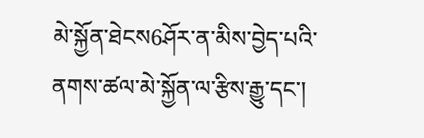མེ་སྐྱོན་ཐེངས6ཤོར་ན་མིས་བྱེད་པའི་ནགས་ཚལ་མེ་སྐྱོན་ལ་རྩིས་རྒྱུ་དང་།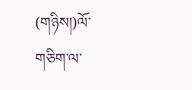(གཉིས།)ལོ་གཅིག་ལ་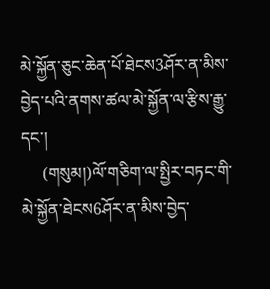མེ་སྐྱོན་ཅུང་ཆེན་པོ་ཐེངས3ཤོར་ན་མིས་བྱེད་པའི་ནགས་ཚལ་མེ་སྐྱོན་ལ་རྩིས་རྒྱུ་དང་།
     (གསུམ།)ལོ་གཅིག་ལ་སྤྱིར་བཏང་གི་མེ་སྐྱོན་ཐེངས6ཤོར་ན་མིས་བྱེད་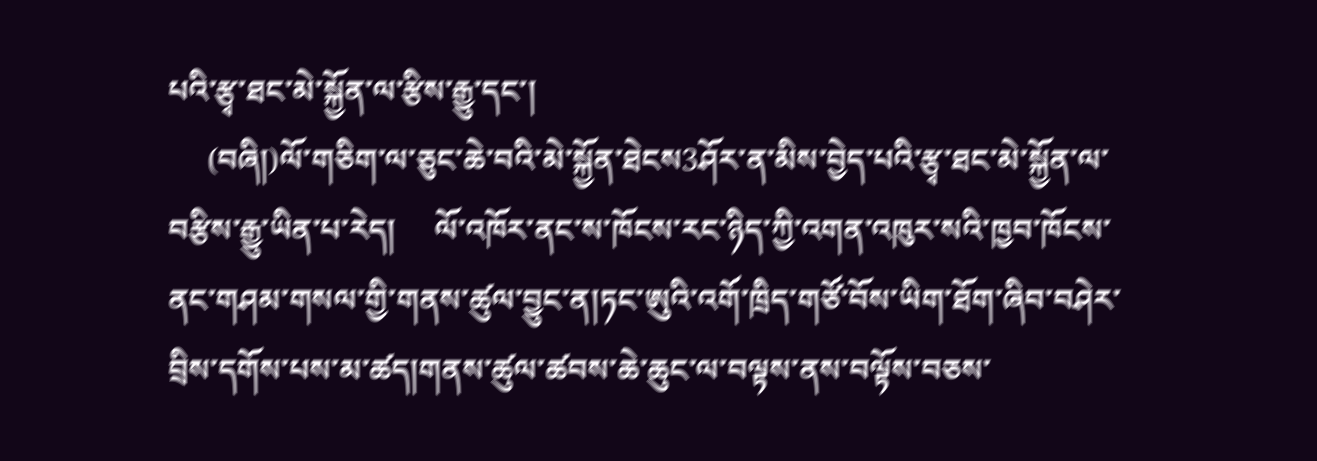པའི་རྩྭ་ཐང་མེ་སྐྱོན་ལ་རྩིས་རྒྱུ་དང་།
     (བཞི།)ལོ་གཅིག་ལ་ཅུང་ཆེ་བའི་མེ་སྐྱོན་ཐེངས3ཤོར་ན་མིས་བྱེད་པའི་རྩྭ་ཐང་མེ་སྐྱོན་ལ་བརྩིས་རྒྱུ་ཡིན་པ་རེད།     ལོ་འཁོར་ནང་ས་ཁོངས་རང་ཉིད་ཀྱི་འགན་འཁུར་སའི་ཁྱབ་ཁོངས་ནང་གཤམ་གསལ་གྱི་གནས་ཚུལ་བྱུང་ན།ཏང་ཨུའི་འགོ་ཁྲིད་གཙོ་བོས་ཡིག་ཐོག་ཞིབ་བཤེར་བྲིས་དགོས་པས་མ་ཚད།གནས་ཚུལ་ཚབས་ཆེ་ཆུང་ལ་བལྟས་ནས་བལྟོས་བཅས་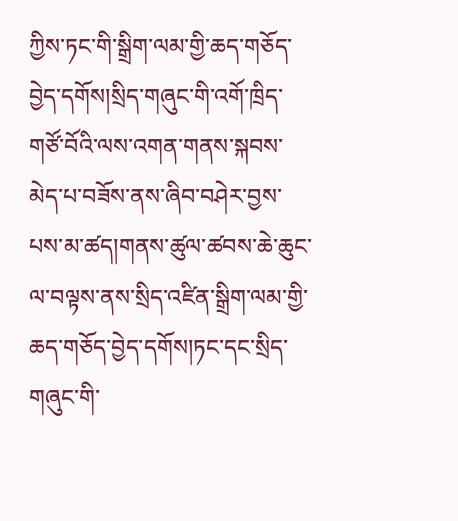ཀྱིས་ཏང་གི་སྒྲིག་ལམ་གྱི་ཆད་གཅོད་བྱེད་དགོས།སྲིད་གཞུང་གི་འགོ་ཁྲིད་གཙོ་བོའི་ལས་འགན་གནས་སྐབས་མེད་པ་བཟོས་ནས་ཞིབ་བཤེར་བྱས་པས་མ་ཚད།གནས་ཚུལ་ཚབས་ཆེ་ཆུང་ལ་བལྟས་ནས་སྲིད་འཛིན་སྒྲིག་ལམ་གྱི་ཆད་གཅོད་བྱེད་དགོས།ཏང་དང་སྲིད་གཞུང་གི་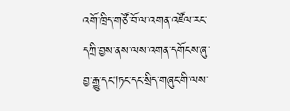འགོ་ཁྲིད་གཙོ་བོ་ལ་འགན་འཛོལ་རང་དཀྲི་བྱས་ནས་ལས་འགན་དགོངས་ཞུ་བྱ་རྒྱུ་དང།ཏང་དང་སྲིད་གཞུང་གི་ལས་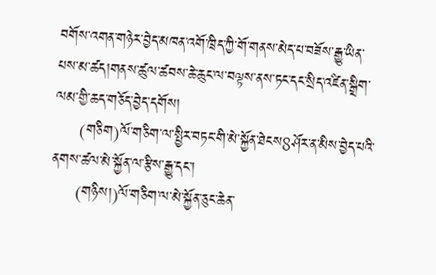བགོས་འགན་གཉེར་བྱེད་མཁན་འགོ་ཁྲིད་ཀྱི་གོ་གནས་མེད་པ་བཟོས་རྒྱུ་ཡིན་པས་མ་ཚད།གནས་ཚུལ་ཚབས་ཆེ་ཆུང་ལ་བལྟས་ནས་ཏང་དང་སྲིད་འཛིན་སྒྲིག་ལམ་གྱི་ཆད་གཅོད་བྱེད་དགོས།
     (གཅིག)ལོ་གཅིག་ལ་སྤྱིར་བཏང་གི་མེ་སྐྱོན་ཐེངས8ཤོར་ན་མིས་བྱེད་པའི་ནགས་ཚལ་མེ་སྐྱོན་ལ་རྩིས་རྒྱུ་དང་།
     (གཉིས།)ལོ་གཅིག་ལ་མེ་སྐྱོན་ཅུང་ཆེན་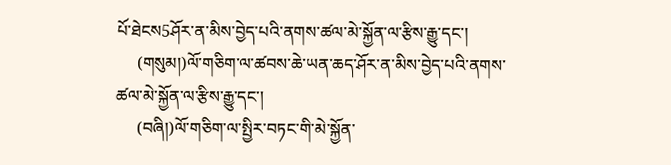པོ་ཐེངས5ཤོར་ན་མིས་བྱེད་པའི་ནགས་ཚལ་མེ་སྐྱོན་ལ་རྩིས་རྒྱུ་དང་།
     (གསུམ།)ལོ་གཅིག་ལ་ཚབས་ཆེ་ཡན་ཆད་ཤོར་ན་མིས་བྱེད་པའི་ནགས་ཚལ་མེ་སྐྱོན་ལ་རྩིས་རྒྱུ་དང་།
     (བཞི།)ལོ་གཅིག་ལ་སྤྱིར་བཏང་གི་མེ་སྐྱོན་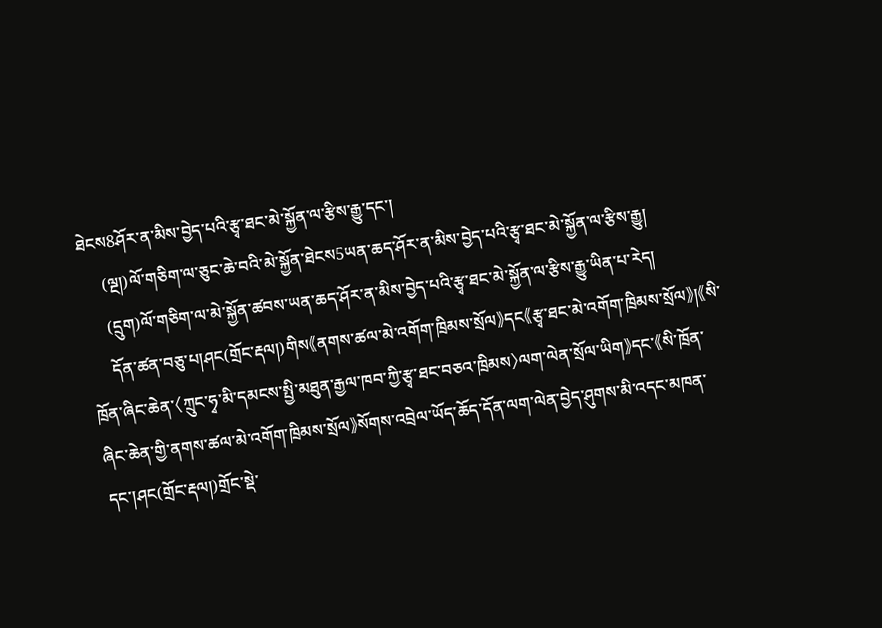ཐེངས8ཤོར་ན་མིས་བྱེད་པའི་རྩྭ་ཐང་མེ་སྐྱོན་ལ་རྩིས་རྒྱུ་དང་།
     (ལྔ།)ལོ་གཅིག་ལ་ཅུང་ཆེ་བའི་མེ་སྐྱོན་ཐེངས5ཡན་ཆད་ཤོར་ན་མིས་བྱེད་པའི་རྩྭ་ཐང་མེ་སྐྱོན་ལ་རྩིས་རྒྱུ།
     (དྲུག)ལོ་གཅིག་ལ་མེ་སྐྱོན་ཚབས་ཡན་ཆད་ཤོར་ན་མིས་བྱེད་པའི་རྩྭ་ཐང་མེ་སྐྱོན་ལ་རྩིས་རྒྱུ་ཡིན་པ་རེད།
     དོན་ཚན་བཅུ་པ།ཤང(གྲོང་རྡལ།)གིས《ནགས་ཚལ་མེ་འགོག་ཁྲིམས་སྲོལ》དང《རྩྭ་ཐང་མེ་འགོག་ཁྲིམས་སྲོལ》།《སི་ཁྲོན་ཞིང་ཆེན་〈ཀྲུང་ཧྭ་མི་དམངས་སྤྱི་མཐུན་རྒྱལ་ཁབ་ཀྱི་རྩྭ་ཐང་བཅའ་ཁྲིམས〉ལག་ལེན་སྲོལ་ཡིག》དང་《སི་ཁྲོན་ཞིང་ཆེན་གྱི་ནགས་ཚལ་མེ་འགོག་ཁྲིམས་སྲོལ》སོགས་འབྲེལ་ཡོད་ཆོད་དོན་ལག་ལེན་བྱེད་ཤུགས་མི་འདང་མཁན་དང་།ཤང(གྲོང་རྡལ།)གྲོང་སྡེ་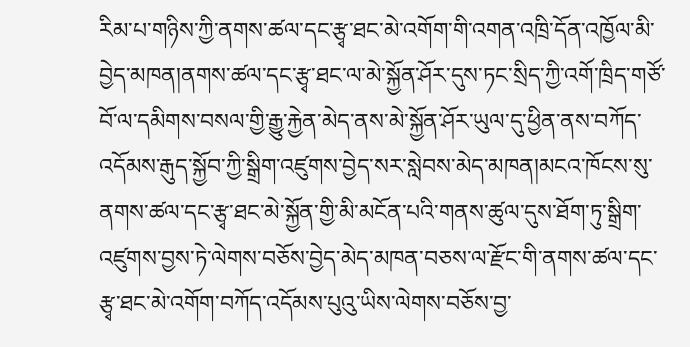རིམ་པ་གཉིས་ཀྱི་ནགས་ཚལ་དང་རྩྭ་ཐང་མེ་འགོག་གི་འགན་འཁྲི་དོན་འཁྱོལ་མི་བྱེད་མཁན།ནགས་ཚལ་དང་རྩྭ་ཐང་ལ་མེ་སྐྱོན་ཤོར་དུས་ཏང་སྲིད་ཀྱི་འགོ་ཁྲིད་གཙོ་བོ་ལ་དམིགས་བསལ་གྱི་རྒྱུ་རྐྱེན་མེད་ནས་མེ་སྐྱོན་ཤོར་ཡུལ་དུ་ཕྱིན་ནས་བཀོད་འདོམས་རྒུད་སྐྱོབ་ཀྱི་སྒྲིག་འཛུགས་བྱེད་སར་སླེབས་མེད་མཁན།མངའ་ཁོངས་སུ་ནགས་ཚལ་དང་རྩྭ་ཐང་མེ་སྐྱོན་གྱི་མི་མངོན་པའི་གནས་ཚུལ་དུས་ཐོག་ཏུ་སྒྲིག་འཛུགས་བྱས་ཏེ་ལེགས་བཅོས་བྱེད་མེད་མཁན་བཅས་ལ་རྫོང་གི་ནགས་ཚལ་དང་རྩྭ་ཐང་མེ་འགོག་བཀོད་འདོམས་པུའུ་ཡིས་ལེགས་བཅོས་བྱ་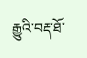རྒྱུའི་བརྡ་ཐོ་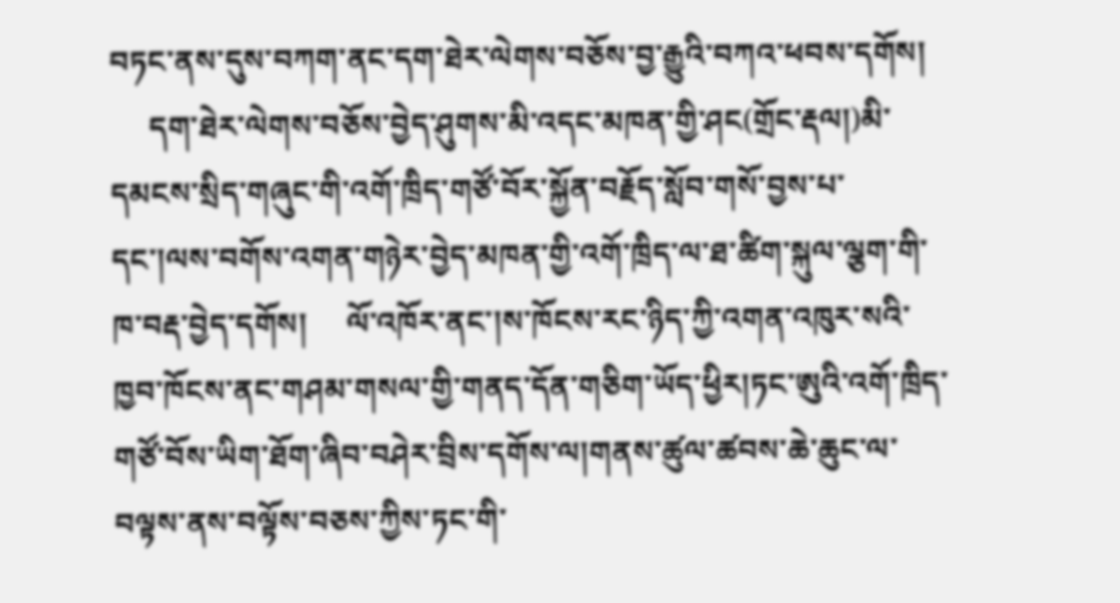བཏང་ནས་དུས་བཀག་ནང་དག་ཐེར་ལེགས་བཅོས་བྱ་རྒྱུའི་བཀའ་ཕབས་དགོས།
     དག་ཐེར་ལེགས་བཅོས་བྱེད་ཤུགས་མི་འདང་མཁན་གྱི་ཤང(གྲོང་རྡལ།)མི་དམངས་སྲིད་གཞུང་གི་འགོ་ཁྲིད་གཙོ་བོར་སྐྱོན་བརྗོད་སློབ་གསོ་བྱས་པ་དང་།ལས་བགོས་འགན་གཉེར་བྱེད་མཁན་གྱི་འགོ་ཁྲིད་ལ་ཐ་ཚིག་སྐུལ་ལྕག་གི་ཁ་བརྡ་བྱེད་དགོས།     ལོ་འཁོར་ནང་།ས་ཁོངས་རང་ཉིད་ཀྱི་འགན་འཁུར་སའི་ཁྱབ་ཁོངས་ནང་གཤམ་གསལ་གྱི་གནད་དོན་གཅིག་ཡོད་ཕྱིར།ཏང་ཨུའི་འགོ་ཁྲིད་གཙོ་བོས་ཡིག་ཐོག་ཞིབ་བཤེར་བྲིས་དགོས་ལ།གནས་ཚུལ་ཚབས་ཆེ་ཆུང་ལ་བལྟས་ནས་བལྟོས་བཅས་ཀྱིས་ཏང་གི་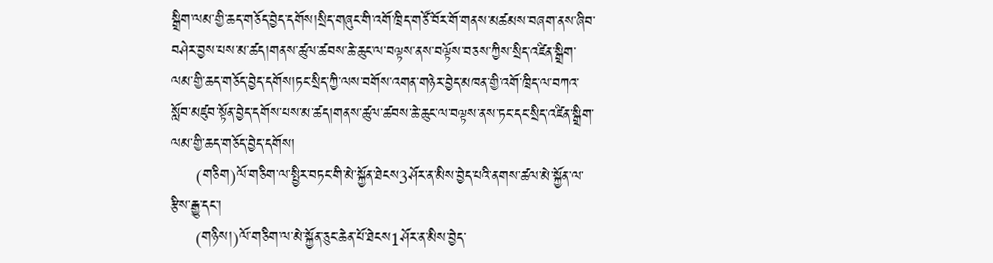སྒྲིག་ལམ་གྱི་ཆད་གཅོད་བྱེད་དགོས།སྲིད་གཞུང་གི་འགོ་ཁྲིད་གཙོ་བོར་གོ་གནས་མཚམས་བཞག་ནས་ཞིབ་བཤེར་བྱས་པས་མ་ཚད།གནས་ཚུལ་ཚབས་ཆེ་ཆུང་ལ་བལྟས་ནས་བལྟོས་བཅས་ཀྱིས་སྲིད་འཛིན་སྒྲིག་ལམ་གྱི་ཆད་གཅོད་བྱེད་དགོས།ཏང་སྲིད་ཀྱི་ལས་བགོས་འགན་གཉེར་བྱེད་མཁན་གྱི་འགོ་ཁྲིད་ལ་བཀའ་སློབ་མཛུབ་སྟོན་བྱེད་དགོས་པས་མ་ཚད།གནས་ཚུལ་ཚབས་ཆེ་ཆུང་ལ་བལྟས་ནས་ཏང་དང་སྲིད་འཛིན་སྒྲིག་ལམ་གྱི་ཆད་གཅོད་བྱེད་དགོས།
     (གཅིག)ལོ་གཅིག་ལ་སྤྱིར་བཏང་གི་མེ་སྐྱོན་ཐེངས3ཤོར་ན་མིས་བྱེད་པའི་ནགས་ཚལ་མེ་སྐྱོན་ལ་རྩིས་རྒྱུ་དང་།
     (གཉིས།)ལོ་གཅིག་ལ་མེ་སྐྱོན་ཅུང་ཆེན་པོ་ཐེངས1ཤོར་ན་མིས་བྱེད་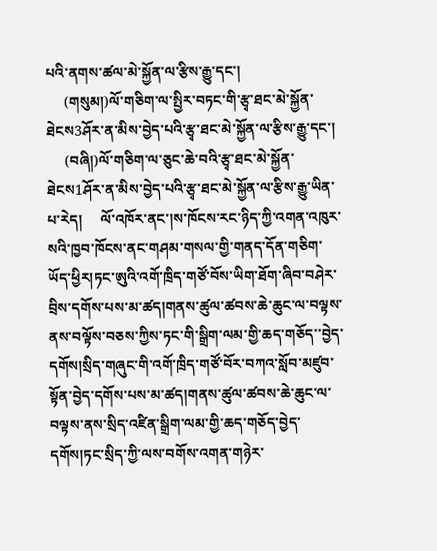པའི་ནགས་ཚལ་མེ་སྐྱོན་ལ་རྩིས་རྒྱུ་དང་།
     (གསུམ།)ལོ་གཅིག་ལ་སྤྱིར་བཏང་གི་རྩྭ་ཐང་མེ་སྐྱོན་ཐེངས3ཤོར་ན་མིས་བྱེད་པའི་རྩྭ་ཐང་མེ་སྐྱོན་ལ་རྩིས་རྒྱུ་དང་།
     (བཞི།)ལོ་གཅིག་ལ་ཅུང་ཆེ་བའི་རྩྭ་ཐང་མེ་སྐྱོན་ཐེངས1ཤོར་ན་མིས་བྱེད་པའི་རྩྭ་ཐང་མེ་སྐྱོན་ལ་རྩིས་རྒྱུ་ཡིན་པ་རེད།     ལོ་འཁོར་ནང་།ས་ཁོངས་རང་ཉིད་ཀྱི་འགན་འཁུར་སའི་ཁྱབ་ཁོངས་ནང་གཤམ་གསལ་གྱི་གནད་དོན་གཅིག་ཡོད་ཕྱིར།ཏང་ཨུའི་འགོ་ཁྲིད་གཙོ་བོས་ཡིག་ཐོག་ཞིབ་བཤེར་བྲིས་དགོས་པས་མ་ཚད།གནས་ཚུལ་ཚབས་ཆེ་ཆུང་ལ་བལྟས་ནས་བལྟོས་བཅས་ཀྱིས་ཏང་གི་སྒྲིག་ལམ་གྱི་ཆད་གཅོད་་བྱེད་དགོས།སྲིད་གཞུང་གི་འགོ་ཁྲིད་གཙོ་བོར་བཀའ་སློབ་མཛུབ་སྟོན་བྱེད་དགོས་པས་མ་ཚད།གནས་ཚུལ་ཚབས་ཆེ་ཆུང་ལ་བལྟས་ནས་སྲིད་འཛིན་སྒྲིག་ལམ་གྱི་ཆད་གཅོད་བྱེད་དགོས།ཏང་སྲིད་ཀྱི་ལས་བགོས་འགན་གཉེར་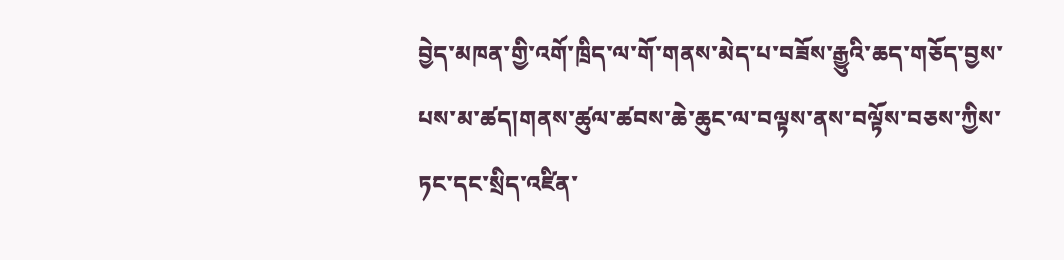བྱེད་མཁན་གྱི་འགོ་ཁྲིད་ལ་གོ་གནས་མེད་པ་བཟོས་རྒྱུའི་ཆད་གཅོད་བྱས་པས་མ་ཚད།གནས་ཚུལ་ཚབས་ཆེ་ཆུང་ལ་བལྟས་ནས་བལྟོས་བཅས་ཀྱིས་ཏང་དང་སྲིད་འཛིན་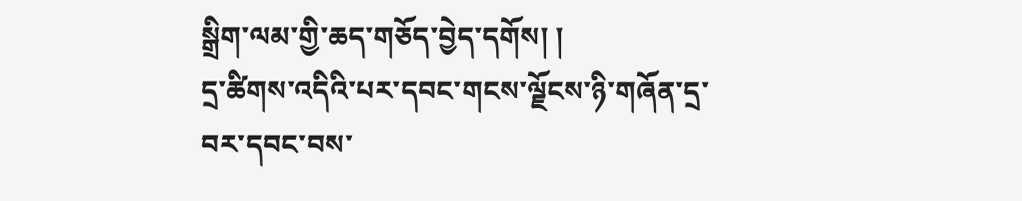སྒྲིག་ལམ་གྱི་ཆད་གཅོད་བྱེད་དགོས། །
དྲ་ཚིགས་འདིའི་པར་དབང་གངས་ལྗོངས་ཉི་གཞོན་དྲ་བར་དབང་བས་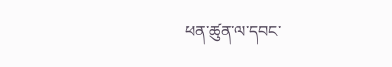ཕན་ཚུན་ལ་དབང་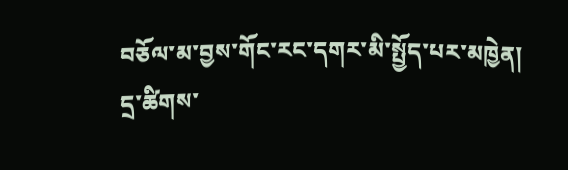བཅོལ་མ་བྱས་གོང་རང་དགར་མི་སྤྱོད་པར་མཁྱེན།
དྲ་ཚིགས་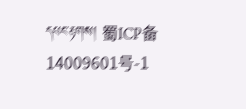དཔང་རྟགས། 蜀ICP备14009601号-1